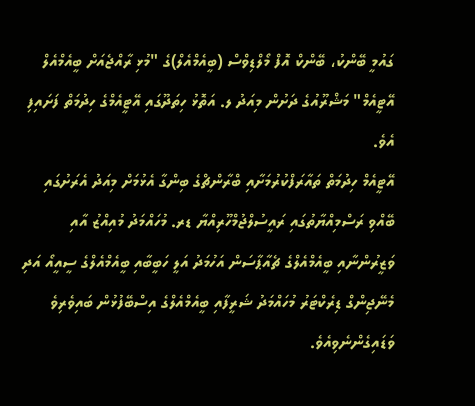ގައުމީ ބޭންކު، ބޭންކް އޮފް މޯލްޑިވްސް (ބީއެމްއެލް)ގެ "މުޅި ރާއްޖެއަށް ބީއެމްއެލް އޭޓީއެމް" މަޝްރޫއުގެ ދަށުން މިއަދު ލ. އަތޮޅު ހިތަދޫގައި އޭޓީއެމްގެ ހިދުމަތް ފަށައިފި އެވެ.
އޭޓީއެމް ހިދުމަތް ތައާރަފްކުރުމަށާއި ބްރާންޗްގެ ބިންގާ އެޅުމަށް މިއަދު އެރަށުގައި ބޭއްވި ރަސްމިއްޔާތުގައި ރައީސުލްޖުމްހޫރިއްޔާ ޑރ. މުހައްމަދު މުއިއްޒު އާއި ވަޒީރުންނާއި ބީއެމްއެލްގެ ޗެއާޕާސަން އަހުމަދު އަލީ ހަބީބާއި ބީއެމްއެލްގެ ސީއީއޯ އަދި މެނޭޖިންގް ޑިރެކްޓަރު މުހައްމަދު ޝަރީފާއި ބީއެމްއެލްގެ އިސްބޭފުޅުން ބައިވެރިވެ ވަޑައިގެންނެވިއެވެ.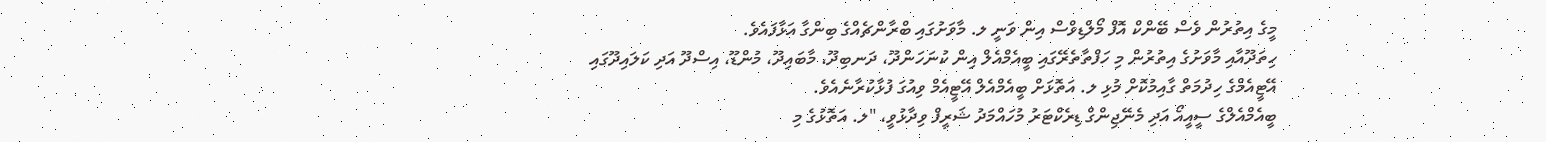މީގެ އިތުރުން ވެސް ބޭންކް އޮފް މޯލްޑިވްސް އިން ވަނީ ލ. މާވަށުގައި ބްރާންޗެއްގެ ބިންގާ އަޅާފައެވެ.
ހިތަދޫއާއި މާވަށުގެ އިތުރުން މި ހަފްތާތެރޭގައި ބީއެމްއެލް އިން ކުނަހަންދޫ، ދަނބިދޫ، މާބައިދޫ، މުންޑޫ، އިސްދޫ އަދި ކަލައިދޫގައި އޭޓީއެމްގެ ހިދުމަތް ގާއިމުކޮށް މުޅި ލ. އަތޮޅަށް ބީއެމްއެލް އޭޓީއެމް ވިއުގަ ފުޅާކުރާނެއެވެ.
ބީއެމްއެލްގެ ސީއީއޯ އަދި މެނޭޖިންގް ޑިރެކްޓަރު މުހައްމަދު ޝަރީފް ވިދާޅުވީ، "ލ. އަތޮޅުގެ މި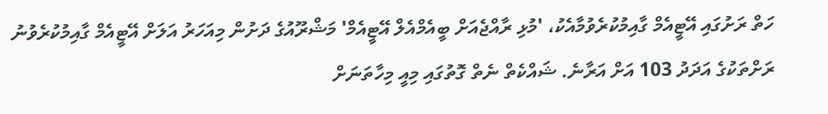ހަތް ރަށުގައި އޭޓީއެމް ގާއިމުކުރެވުމާއެކު، 'މުޅި ރާއްޖެއަށް ބީއެމްއެލް އޭޓީއެމް' މަޝްރޫއުގެ ދަށުން މިއަހަރު އަލަށް އޭޓީއެމް ގާއިމުކުރެވުނު ރަށްތަކުގެ އަދަދު 103 އަށް އަރާނެ. ޝައްކެތް ނެތް ގޮތުގައި މިއީ މިހާތަނަށް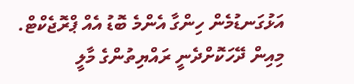އަޅުގަނޑުމެން ހިންގާ އެންމެ ބޮޑު އެއް ޕްރޮޖެކްޓް. މިއިން ދޭހަކޮށްދެނީ ރައްޔިތުންގެ މާލީ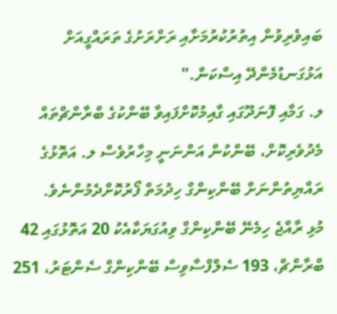ބައިވެރިވުން އިތުރުކުރުމަށާއި ރަށްރަށުގެ ތަރައްގީއަށް އަޅުގަނޑުމެންދޭ އިސްކަން."
ލ. ގަމާއި ފޮނަދޫގައި ގާއިމުކޮށްފައިވާ ބޭންކުގެ ބްރާންޗްތައް މެދުވެރިކޮށް، ބޭންކުން އަންނަނީ މިހާރުވެސް ލ. އަތޮޅުގެ ރައްޔިތުންނަށް ބޭންކިންގް ހިދުމަތް ފޯރުކޮށްދެމުންނެވެ.
މުޅި ރާއްޖެ ހިމެނޭ ބޭންކިންގް ވިއުގަޔަކާއެކު 20 އަތޮޅުގައި 42 ބްރާންޗް، 193 ސެލްފްސާވިސް ބޭންކިންގް ސެންޓަރު، 251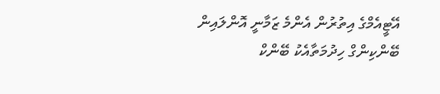އޭޓީއެމްގެ އިތުރުން އެންމެ ޒަމާނީ އޮންލައިން ބޭންކިންގް ހިދުމަތާއެކު ބޭންކް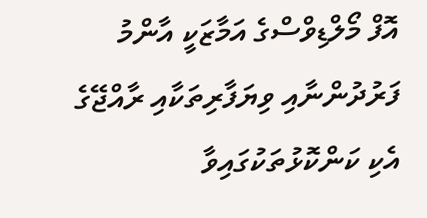އޮފް މޯލްޑިވްސްގެ އަމާޒަކީ އާންމު ފަރުދުންނާއި ވިޔަފާރިތަކާއި ރާއްޖޭގެ އެކި ކަންކޮޅުތަކުގައިވާ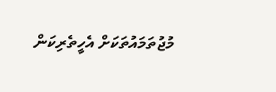މުޖުތަމައުތަކަށް އެހީތެރިކަން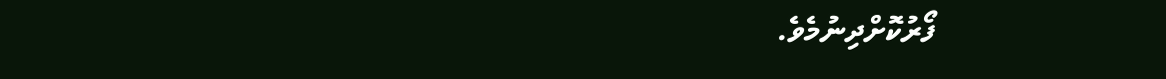ފޯރުކޮށްދިނުމެވެ.